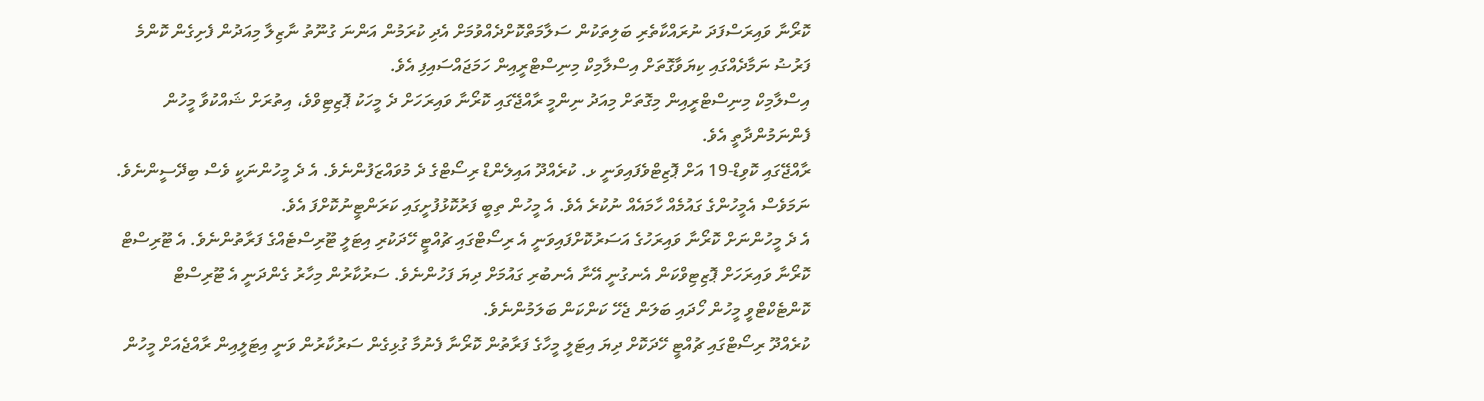ކޮރޯނާ ވައިރަސްފަދަ ނުރައްކާތެރި ބަލިތަކުން ސަލާމަތްކޮށްދެއްވުމަށް އެދި ކުރަމުން އަންނަ ގުނޫތު ނާޒިލާ މިއަދުން ފެށިގެން ކޮންމެ ފަރުޟު ނަމާދެއްގައި ކިޔަވާގޮތަށް އިސްލާމިކް މިނިސްޓްރީއިން ހަމަޖައްސައިފި އެވެ.
އިސްލާމިކް މިނިސްޓްރީއިން މިގޮތަށް މިއަދު ނިންމީ ރާއްޖޭގައި ކޮރޯނާ ވައިރަހަށް ދެ މީހަކު ޕޮޒިޓިވްވެ، އިތުރަށް ޝައްކުވާ މީހުން ފެންނަމުންދާތީ އެވެ.
ރާއްޖޭގައި ކޮވިޑް-19 އަށް ޕޮޒިޓްވެފައިވަނީ ޅ. ކުރެއްދޫ އައިލެންޑް ރިސޯޓްގެ ދެ މުވައްޒަފުންނެވެ. އެ ދެ މީހުންނަކީ ވެސް ބިދޭސީންނެވެ. ނަމަވެސް އެމީހުންގެ ގައުމެއް ހާމައެއް ނުކުރެ އެވެ. އެ މީހުން ތިބީ ފަރުކޮޅުފުށީގައި ކަރަންޓީނުކޮށްފަ އެވެ.
އެ ދެ މީހުންނަށް ކޮރޯނާ ވައިރަހުގެ އަސަރުކޮށްފައިވަނީ އެ ރިސޯޓްގައި ޗުއްޓީ ހޭދަކުރި އިޓަލީ ޓޫރިސްޓެއްގެ ފަރާތުންނެވެ. އެ ޓޫރިސްޓް ކޮރޯނާ ވައިރަހަށް ޕޮޒިޓިވްކަން އެނގުނީ އޭނާ އެނބުރި ގައުމަށް ދިޔަ ފަހުންނެވެ. ސަރުކާރުން މިހާރު ގެންދަނީ އެ ޓޫރިސްޓް ކޮންޓެކްޓްވީ މީހުން ހޯދައި ބަލަން ޖެހޭ ކަންކަން ބަލަމުންނެވެ.
ކުރެއްދޫ ރިސޯޓްގައި ޗުއްޓީ ހޭދަކޮށް ދިޔަ އިޓަލީ މީހާގެ ފަރާތުން ކޮރޯނާ ފެނުމާ ގުޅިގެން ސަރުކާރުން ވަނީ އިޓަލީއިން ރާއްޖެއަށް މީހުން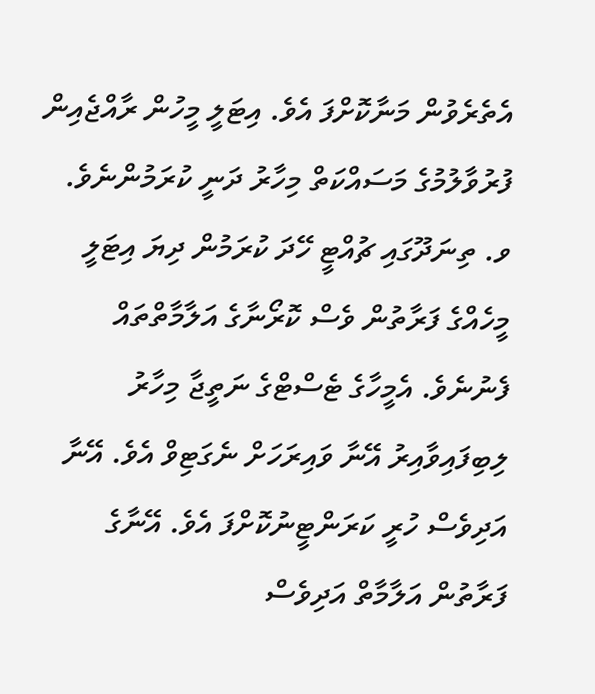އެތެރެވުން މަނާކޮށްފަ އެވެ. އިޓަލީ މީހުން ރާއްޖެއިން ފުރުވާލުމުގެ މަސައްކަތް މިހާރު ދަނީ ކުރަމުންނެވެ.
ވ. ތިނަދޫގައި ޗުއްޓީ ހޭދަ ކުރަމުން ދިޔަ އިޓަލީ މީހެއްގެ ފަރާތުން ވެސް ކޮރޯނާގެ އަލާމާތްތައް ފެނުނެވެ. އެމީހާގެ ޓެސްޓްގެ ނަތީޖާ މިހާރު ލިބިފައިވާއިރު އޭނާ ވައިރަހަށް ނެގަޓިވް އެވެ. އޭނާ އަދިވެސް ހުރީ ކަރަންޓީނުކޮށްފަ އެވެ. އޭނާގެ ފަރާތުން އަލާމާތް އަދިވެސް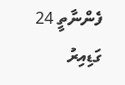ފެންނާތީ 24 ގަޑިއިރު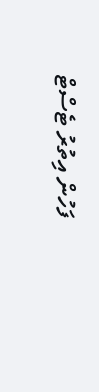ފަހުން އިތުރު ޓެސްޓް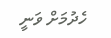ހެދުމަށް ވަނީ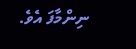ނިންމާފަ އެވެ.